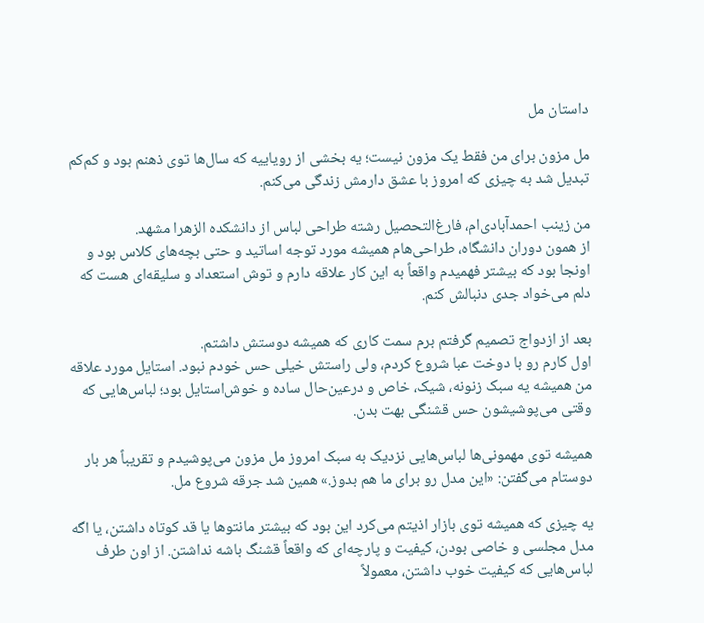داستان مل

مل مزون برای من فقط یک مزون نیست؛ یه بخشی از رویاییه که سال‌ها توی ذهنم بود و کم‌کم تبدیل شد به چیزی که امروز با عشق دارمش زندگی می‌کنم.

من زینب احمدآبادی‌ام، فارغ‌التحصیل رشته طراحی لباس از دانشکده الزهرا مشهد.
از همون دوران دانشگاه، طراحی‌هام همیشه مورد توجه اساتید و حتی بچه‌های کلاس بود و اونجا بود که بیشتر فهمیدم واقعاً به این کار علاقه دارم و توش استعداد و سلیقه‌ای هست که دلم می‌خواد جدی دنبالش کنم.

بعد از ازدواج تصمیم گرفتم برم سمت کاری که همیشه دوستش داشتم.
اول کارم رو با دوخت عبا شروع کردم، ولی راستش خیلی حس خودم نبود. استایل مورد علاقه من همیشه یه سبک زنونه، شیک، خاص و درعین‌حال ساده و خوش‌استایل بود؛ لباس‌هایی که وقتی می‌پوشیشون حس قشنگی بهت بدن.

همیشه توی مهمونی‌ها لباس‌هایی نزدیک به سبک امروز مل مزون می‌پوشیدم و تقریباً هر بار دوستام می‌گفتن: «این مدل رو برای ما هم بدوز.» همین شد جرقه شروع مل.

یه چیزی که همیشه توی بازار اذیتم می‌کرد این بود که بیشتر مانتوها یا قد کوتاه داشتن، یا اگه مدل مجلسی و خاصی بودن، کیفیت و پارچه‌ای که واقعاً قشنگ باشه نداشتن. از اون طرف لباس‌هایی که کیفیت خوب داشتن، معمولاً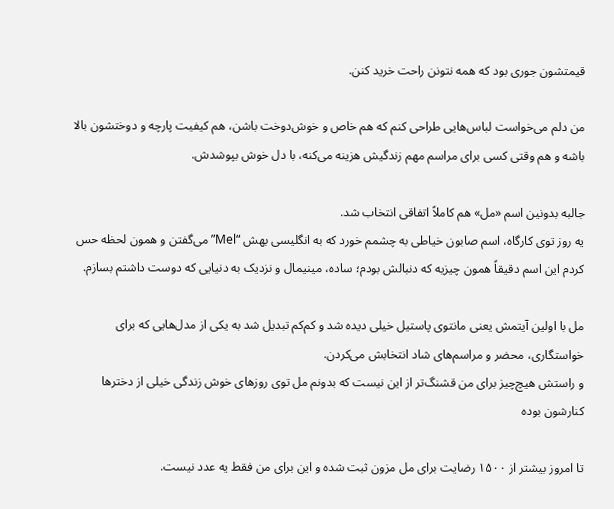قیمتشون جوری بود که همه نتونن راحت خرید کنن.

من دلم می‌خواست لباس‌هایی طراحی کنم که هم خاص و خوش‌دوخت باشن، هم کیفیت پارچه و دوختشون بالا باشه و هم وقتی کسی برای مراسم مهم زندگیش هزینه می‌کنه، با دل خوش بپوشدش.

جالبه بدونین اسم «مل» هم کاملاً اتفاقی انتخاب شد.
یه روز توی کارگاه، اسم صابون خیاطی به چشمم خورد که به انگلیسی بهش “Mel” می‌گفتن و همون لحظه حس کردم این اسم دقیقاً همون چیزیه که دنبالش بودم؛ ساده، مینیمال و نزدیک به دنیایی که دوست داشتم بسازم.

مل با اولین آیتمش یعنی مانتوی پاستیل خیلی دیده شد و کم‌کم تبدیل شد به یکی از مدل‌هایی که برای خواستگاری، محضر و مراسم‌های شاد انتخابش می‌کردن.
و راستش هیچ‌چیز برای من قشنگ‌تر از این نیست که بدونم مل توی روزهای خوش زندگی خیلی از دخترها کنارشون بوده

تا امروز بیشتر از ۱۵۰۰ رضایت برای مل مزون ثبت شده و این برای من فقط یه عدد نیست.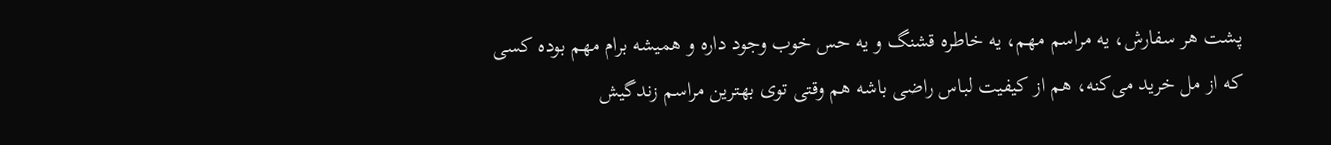پشت هر سفارش، یه مراسم مهم، یه خاطره قشنگ و یه حس خوب وجود داره و همیشه برام مهم بوده کسی که از مل خرید می‌کنه، هم از کیفیت لباس راضی باشه هم وقتی توی بهترین مراسم زندگیش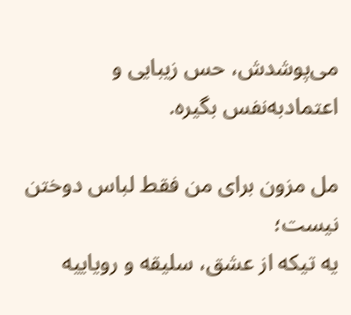می‌پوشدش، حس زیبایی و اعتمادبه‌نفس بگیره.

مل مزون برای من فقط لباس دوختن نیست؛
یه تیکه از عشق، سلیقه و رویاییه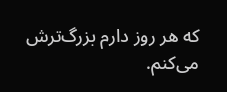که هر روز دارم بزرگ‌ترش می‌کنم.